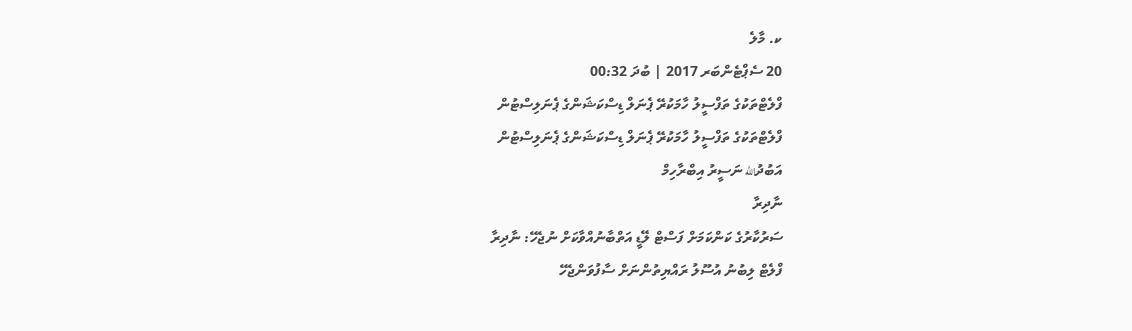ކ. މާލެ
20 ސެޕްޓެންބަރ 2017 | ބުދަ 00:32
ފްލެޓްތަކުގެ ތަފްސީލު ހާމަކުރޭ ޕެނަލް ޑިސްކަޝަންގެ ޕެނަލިސްޓުން
ފްލެޓްތަކުގެ ތަފްސީލު ހާމަކުރޭ ޕެނަލް ޑިސްކަޝަންގެ ޕެނަލިސްޓުން
އަބުދުالله ނަސީރު އިބްރާހިމް
ނާދިރާ
ސަރުކާރުގެ ކަންކަމަށް ފަސްޓް ލޭޑީ އަތްބާނުއްވާކަށް ނުޖެހޭ: ނާދިރާ
ފްލެޓް ލިބުނު އުސޫލު ރައްޔިތުންނަށް ސާފުވަންޖެހޭ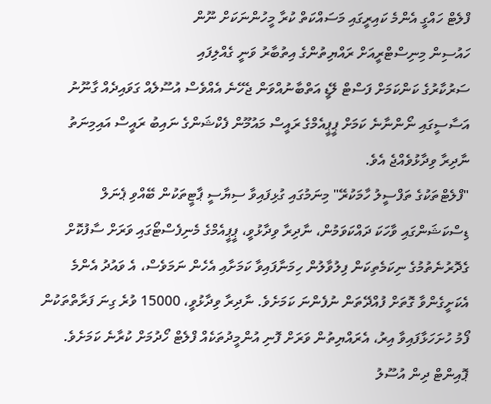ފްލެޓް ހައްގީ އެންމެ ކައިރީގައި މަސައްކަތް ކުރާ މީހުންނަކަށް ނޫން
ހައުސިން މިނިސްޓްރީއަށް ރައްޔިތުންގެ އިތުބާރު ވަނީ ގެއްލިފައި
ސަރުކާރުގެ ކަންކަމަށް ފަސްޓް ލޭޑީ އަތްބާނުއްވަން ޖެހޭނެ އެއްވެސް އުސޫލެއް ގަވައިދެއް ގާނޫނު އަސާސީގައި ނޯންނާނެ ކަމަށް ޕީޕީއެމްގެ ރައީސް މައުމޫން ފެކްޝަންގެ ނައިބު ރައީސް އައިމިނަތު ނާދިރާ ވިދާޅުވެއްޖެ އެވެ.
"ފްލެޓްތަކުގެ ތަފްސީލު ހާމަކުރޭ" މިނަމުގައި ގުޅިފައިވާ ސިޔާސީ ޕާޓީތަކުން ބޭއްވި ޕެނަލް ޑިސްކަޝަންގައި ވާހަކަ ދައްކަވަމުން، ނާދިރާ ވިދާޅުވީ، ޕީޕީއެމްގެ މެނިފެސްޓޯގައި ވަރަށް ސާފުކޮށް ގެދޮރުނެތުމުގެ ނިކަމެތިކަން ފިލުވާލުން ހިމަނާފައިވާ ކަމަށާއި އެހެން ނަމަވެސް، އެ ވައުދު އެންމެ އެކަށީގެންވާ ގޮތަށް ފުއްދޭތަން ނުފެންނަ ކަމަށެވެ. ނާދިރާ ވިދާޅުވީ، 15000 ވުރެ ގިނަ ފަރާތްތަކުން ފޯމު ހުށަހަޅާފައިވާ އިރު، އެރައްޔިތުން ވަރަށް ފޮނި އުންމީދުތަކެއް ފްލެޓް ހޯދުމަށް ކުރާނެ ކަމަށެވެ.
ޕޮއިންޓް ދިން އުސޫލު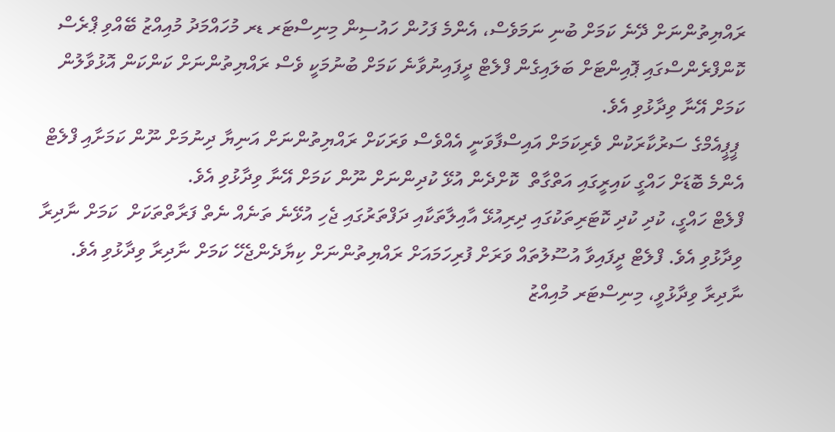ރައްޔިތުންނަށް ދޭނެ ކަމަށް ބުނި ނަމަވެސް، އެންމެ ފަހުން ހައުސިން މިނިސްޓަރ ޑރ މުހައްމަދު މުއިއްޒު ބޭއްވި ޕްރެސް ކޮންފްރެންސްގައި ޕޮއިންޓަށް ބަލައިގެން ފްލެޓް ދީފައިނުވާނެ ކަމަށް ބުނުމަކީ ވެސް ރައްޔިތުންނަށް ކަންކަން އޮޅުވާލުން ކަމަށް އޭނާ ވިދާޅުވި އެވެ.
 ޕީޕީއެމްގެ ސަރުކާރަކުން ވެރިކަމަށް އައިސްފާވަނީ އެއްވެސް ވަރަކަށް ރައްޔިތުންނަށް އަނިޔާ ދިނުމަށް ނޫން ކަމަށާއި ފްލެޓް އެންމެ ބޮޑަށް ހައްގީ ކައިރީގައި އަތްގާތް  ކޮށްދެން އުޅޭ ކުދިންނަށް ނޫން ކަމަށް އޭނާ ވިދާޅުވި އެވެ.
ފްލެޓް ހައްގީ، ކުދި ކުދި ކޮޓަރިތަކުގައި ދިރިއުޅޭ އާއިލާތަކާއި ދަފްތަރުގައި ޖެހި އުޅޭނެ ތަނެއް ނެތް ފަރާތްތަކަށް  ކަމަށް ނާދިރާ ވިދާޅުވި އެވެ. ފްލެޓް ދީފައިވާ އުސޫލުތައް ވަރަށް ފުރިހަމައަށް ރައްޔިތުންނަށް ކިޔާދެންޖެހޭ ކަމަށް ނާދިރާ ވިދާޅުވި އެވެ.
ނާދިރާ ވިދާޅުވީ، މިނިސްޓަރ މުއިއްޒު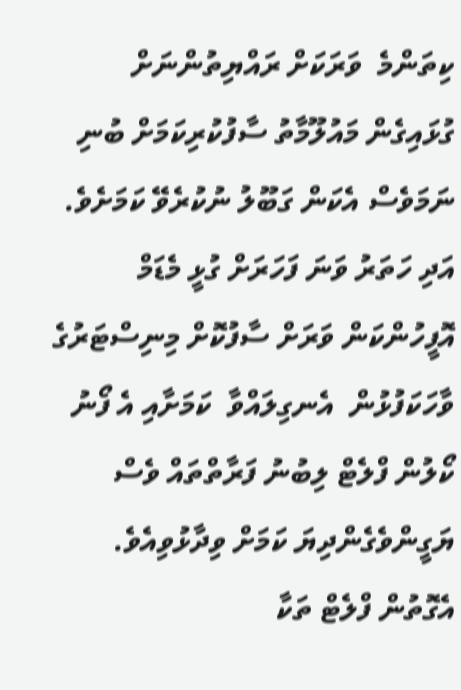ކިތަންމެ  ވަރަކަށް ރައްޔިތުންނަށް ގުޅައިގެން މައުލޫމާތު ސާފުކުރިކަމަށް ބުނި ނަމަވެސް އެކަން ގަބޫލު ނުކުރެވޭ ކަމަށެވެ. އަދި ހަތަރު ވަނަ ފަހަރަށް ގުޅީ މެޑަމް އޮފީހުންކަން ވަރަށް ސާފުކޮށް މިނިސްޓަރުގެ ވާހަކަފުޅުން  އެނގިލައްވާ  ކަމަށާއި އެ ފޯނު ކޯލުން ފްލެޓް ލިބުނު ފަރާތްތައް ވެސް ޔަގީންވެގެންދިޔަ ކަމަށް ވިދާޅުވިއެވެ.
އެގޮތުން ފްލެޓް ތަކާ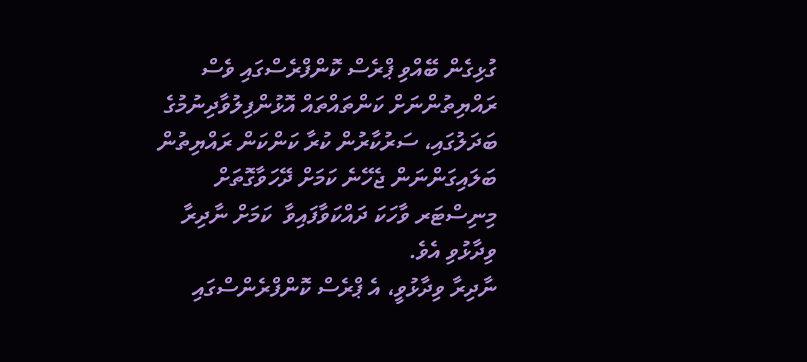ގުޅިގެން ބޭއްވި ޕްރެސް ކޮންފްރެސްގައި ވެސް ރައްޔިތުންނަށް ކަންތައްތައް އޮޅުންފިލުވާދިނުމުގެ ބަދަލުގައި، ސަރުކާރުން ކުރާ ކަންކަން ރައްޔިތުން ބަލައިގަންނަން ޖެހޭނެ ކަމަށް ދޭހަވާގޮތަށް މިނިސްޓަރ ވާހަކަ ދައްކަވާފައިވާ  ކަމަށް ނާދިރާ ވިދާޅުވި އެވެ.
ނާދިރާ ވިދާޅުވީ، އެ ޕްރެސް ކޮންފްރެންސްގައި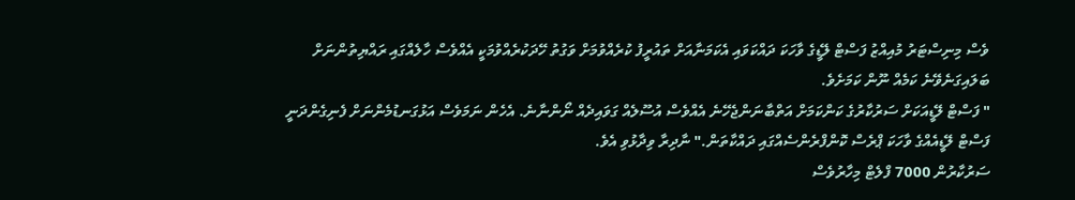ވެސް މިނިސްޓަރު މުއިއްޒު ފަސްޓް ލޭޑީގެ ވާހަކަ ދައްކަވައި އެކަމަނާއަށް ތައުރީފު ކުރެއްވުމަށް ވަގުތު ހޭދަކުރެއްވުމަކީ އެއްވެސް ހާލެއްގައި ރައްޔިތުންނަށް ބަލައިގަނެވޭނެ ކަމެއް ނޫން ކަމަށެވެ.
" ފަސްޓް ލޭޑީއަކަށް ސަރުކާރުގެ ކަންކަމަށް އަތްބާނަންޖެހޭނެ އެއްވެސް އުސޫލެއް ގަވައިދެއް ނޯންނާނެ. އެހެން ނަމަވެސް އަޅުގަނޑުމެންނަށް ފެނިގެންދަނީ ފަސްޓް ލޭޑީއެއްގެ ވާހަކަ ޕްރެސް ކޮންފްރެންސެއްގައި ދައްކާތަން." ނާދިރާ ވިދާޅުވި އެވެ.
ސަރުކާރުން 7000 ފްލެޓް މިހާރުވެސް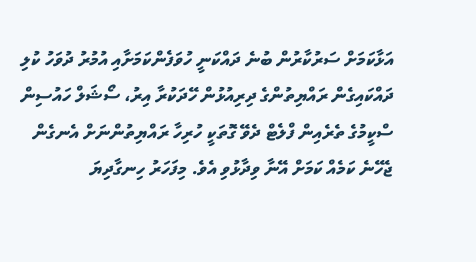އަޅާކަމަށް ސަރުކާރުން ބުނެ ދައްކަނީ ހުވަފެންކަމަށާއި އުމުރު ދުވަހު ކުލި ދައްކައިގެން ރައްޔިތުންގެ ދިރިއުޅުން ހޭދަކުރާ އިރު، ސޯޝަލް ހައުސިން ސްކީމުގެ ތެރެއިން ފްލެޓް ދެވޭ ގޮތަކީ ހުރިހާ ރައްޔިތުންނަށް އެނގެން ޖެހޭނެ ކަމެއް ކަމަށް އޭނާ ވިދާޅުވި އެވެ. މިފަހަރު ހިނގާދިޔަ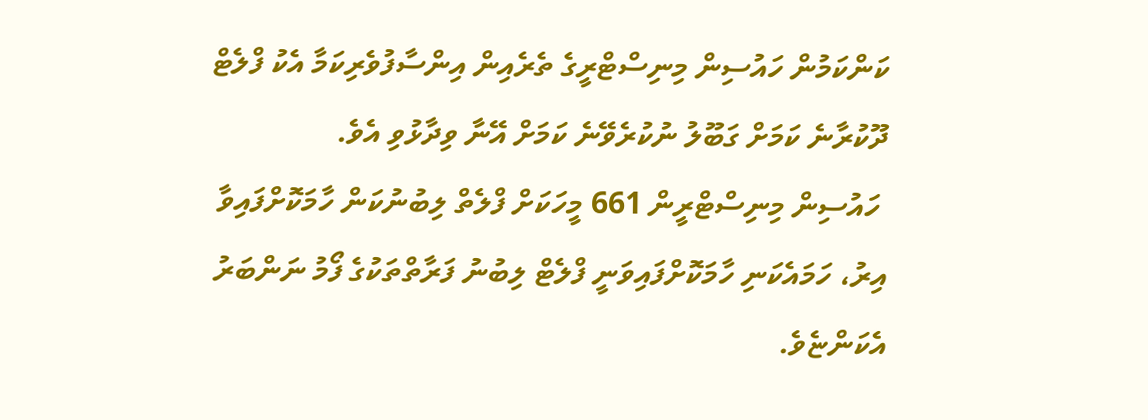ކަންކަމުން ހައުސިން މިނިސްޓްރީގެ ތެރެއިން އިންސާފުވެރިކަމާ އެކު ފްލެޓް ދޫކުރާނެ ކަމަށް ގަބޫލު ނުކުރެވޭނެ ކަމަށް އޭނާ ވިދާޅުވި އެވެ.
 ހައުސިން މިނިސްޓްރީން 661 މީހަކަށް ފްލެތް ލިބުނުކަން ހާމަކޮށްފައިވާ އިރު، ހަމައެކަނި ހާމަކޮށްފައިވަނީ ފްލެޓް ލިބުނު ފަރާތްތަކުގެ ފޯމު ނަންބަރު އެކަންޏެވެ.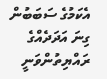އެކަމުގެ ސަބަބުން ގިނަ އަދަދެއްގެ ރައްޔިތުންވަނީ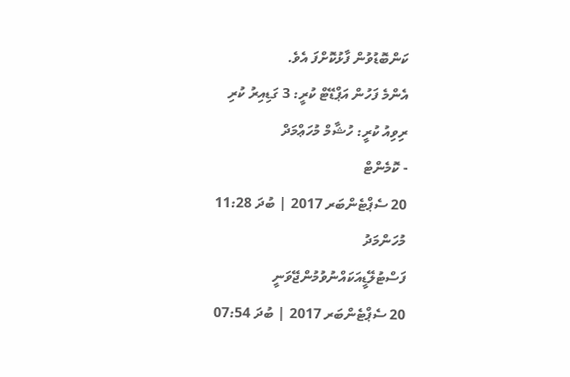ކަންބޮޑުވުން ފާޅުކޮށްފަ އެވެ.
އެންމެ ފަހުން އަޕްޑޭޓް ކުރީ: 3 ގަޑިއިރު ކުރި
ރިވިއު ކުރީ: ހުޝާމް މުހަޢްމަދް
- ކޮމެންޓް
20 ސެޕްޓެންބަރ 2017 | ބުދަ 11:28
މުހަންމަދު
ފަސްޓުލޭޑީއަކައްނުވުމުންޖޭވަނީ
20 ސެޕްޓެންބަރ 2017 | ބުދަ 07:54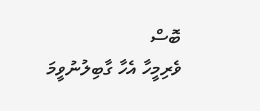ބޮސް
ވެރިމީހާ އެހާ ގާބިލުނުވީމަ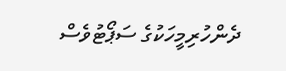ދެންހުރިމީހަކުގެ ސަޕޯޓުވެސް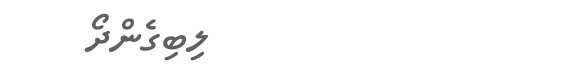ލިބިގެންދޯ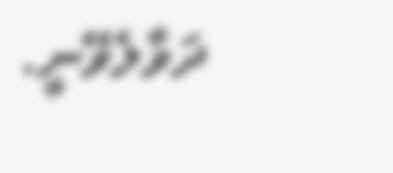ދަވާލެވޭނީ.